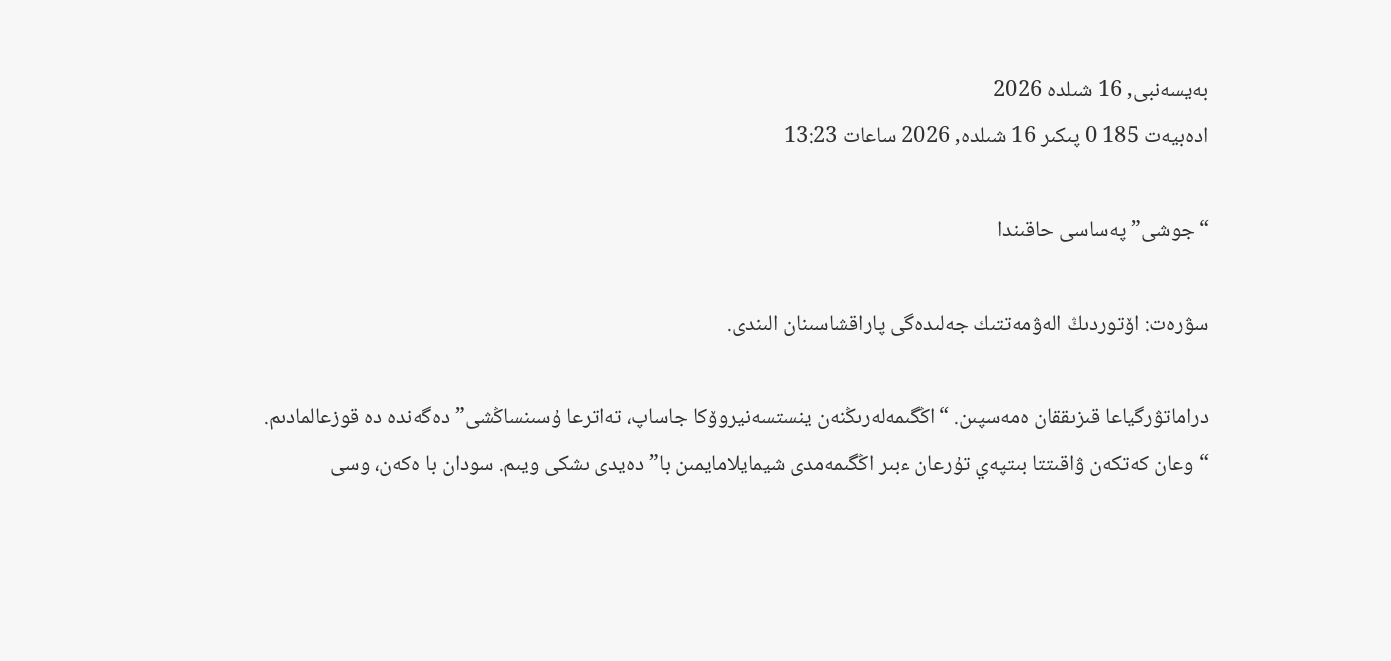بەيسەنبى, 16 شىلدە 2026
ادەبيەت 185 0 پىكىر 16 شىلدە, 2026 ساعات 13:23

“جوشى” پەساسى حاقىندا

سۋرەت: اۆتوردىڭ الەۋمەتتىك جەلىدەگى پاراقشاسىنان الىندى.

دراماتۋرگياعا قىزىققان ەمەسپىن. “اڭگىمەلەرىڭنەن ينستسەنيروۆكا جاساپ، تەاترعا ۇسىنساڭشى” دەگەندە دە قوزعالمادىم. “وعان كەتكەن ۋاقىتتا بىتپەي تۇرعان ءبىر اڭگىمەمدى شيمايلامايمىن با” دەيدى ىشكى ويىم. سودان با ەكەن، وسى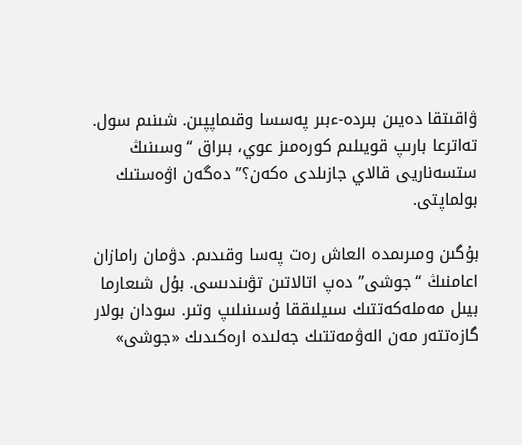ۋاقىتقا دەيىن بىردە-ءبىر پەسسا وقىماپپىن. شىنىم سول.   تەاترعا بارىپ قويىلىم كورەمىز عوي، بىراق “وسىنىڭ ستسەناريى قالاي جازىلدى ەكەن؟” دەگەن اۋەستىك بولماپتى.

بۇگىن ومىرىمدە العاش رەت پەسا وقىدىم. دۋمان رامازان اعامنىڭ “جوشى” دەپ اتالاتىن تۋىندىسى. بۇل شىعارما بيىل مەملەكەتتىك سىيلىققا ۇسىنىلىپ وتىر. سودان بولار گازەتتەر مەن الەۋمەتتىك جەلىدە ارەكىدىك «جوشى»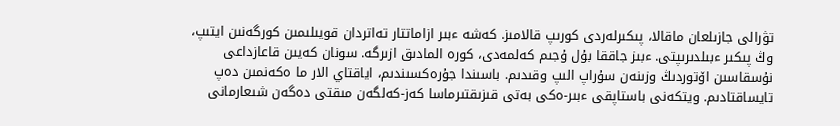تۋرالى جازىلعان ماقالا، پىكىرلەردى كورىپ قالامىز. كەشە ءبىر ازاماتتار تەاتردان قويىلىمىن كورگەنىن ايتىپ، وڭ پىكىر ءبىلدىرىپتى. ءبىز جاققا بۇل ۇجىم كەلمەدى، كورە المادىق ازىرگە. سونان كەيىن قاعازداعى نۇسقاسىن اۆتوردىڭ وزىنەن سۇراپ الىپ وقىدىم. باسىندا جۇرەكسىندىم، اياقتاي الار ما ەكەنمىن دەپ تايساقتادىم. ويتكەنى باستاپقى ءبىر-ەكى بەتى قىزىقتىرماسا كەز-كەلگەن مىقتى دەگەن شىعارمانى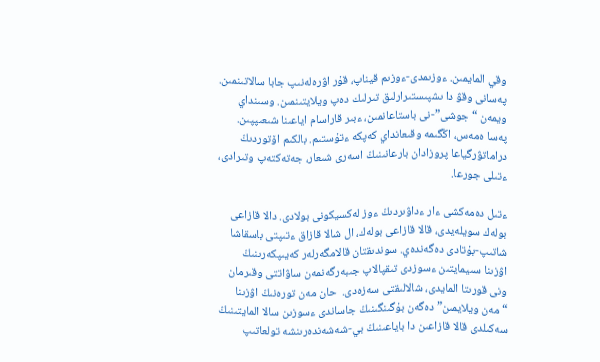وقي المايمىن. ءوزىمدى-ءوزىم قيناپ، قۇر اۋرەلەنىپ جابا سالاتىنمىن. پەسانى وقۋ دا ىشپىستىرارلىق تىرلىك دەپ ويلايتىنمىن. وسىنداي ويمەن “جوشى”-نى باستاعانمىن، ءبىر قاراسام اياعىنا شىعىپپىن. پەسا ەمەس، اڭگىمە وقىعانداي كەپكە ءتۇستىم. بالكىم اۆتوردىڭ دراماتۋرگياعا پروزادان بارعانىنىڭ اسەرى شىعار، جەتەكتەپ وتىرادى، ءتىلى جورعا.

ءتىل دەمەكشى ءار ءداۋىردىڭ ءوز لەكسيكونى بولادى. دالا قازاعى بولەك سويلەيدى، قالا قازاعى بولەك، ال شالا قازاق ءتىپتى باسقاشا شاتىپ-بۇتادى دەگەندەي. سوندىقتان قالامگەرلەر كەيىپكەرىنىڭ اۋزىنا سىيمايتىن ءسوزدى تىقپالاپ جىبەرگەنمەن ساۋاتتى وقىرمان ونى قورىتا المايدى، شالالىقتى سەزەدى.  حان مەن تورەنىڭ اۋزىنا  “مەن ويلايمىن” دەگەن بۇگىنگىنىڭ جاساندى ءسوزىن سالا المايتىنىڭ سەكىلدى قالا قازاعىن دا باياعىنىڭ بي-شەشەندەرىنشە تولعاتىپ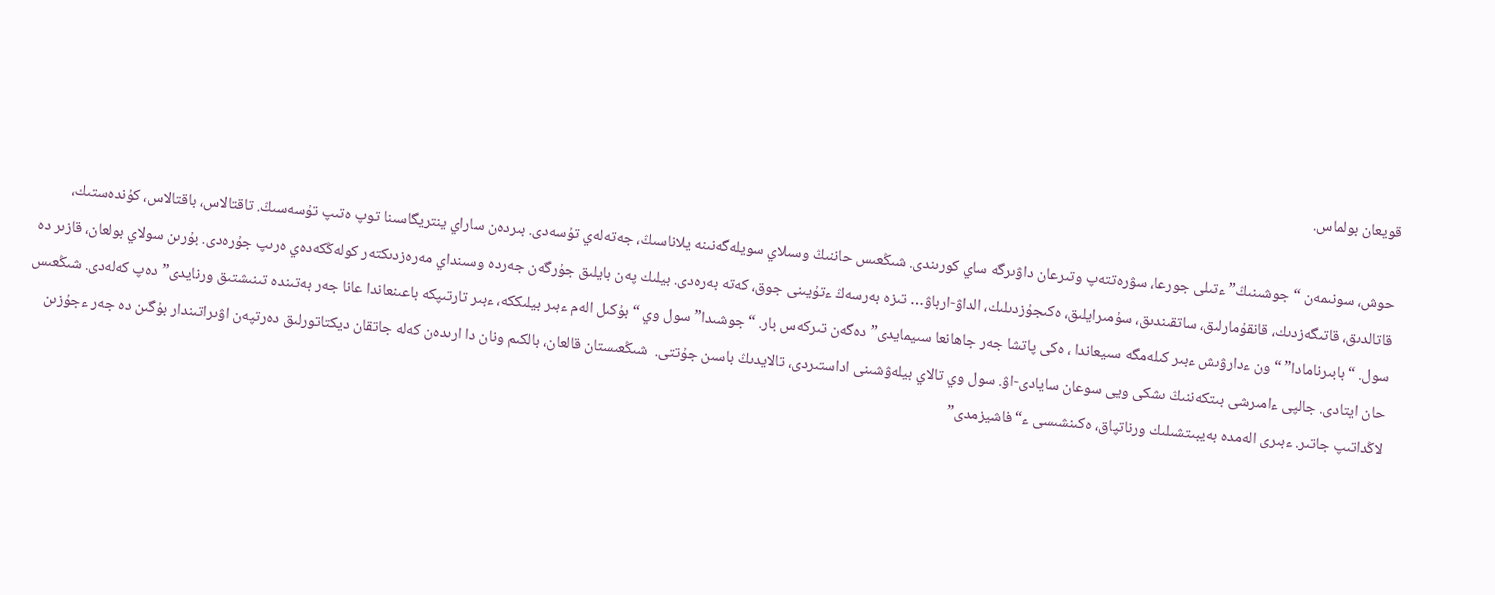قويعان بولماس.

حوش، سونىمەن “جوشىنىڭ” ءتىلى جورعا، سۋرەتتەپ وتىرعان داۋىرگە ساي كورىندى. شىڭعىس حاننىڭ وسىلاي سويلەگەنىنە يلاناسىڭ، جەتەلەي تۇسەدى. بىردەن ساراي ينتريگاسىنا توپ ەتىپ تۇسەسىڭ. تاقتالاس، باقتالاس، كۇندەستىك، قاتالدىق، قاتىگەزدىك، قانقۇمارلىق، ساتقىندىق، سۇمىرايلىق، ەكىجۇزدىلىك، الداۋ-ارباۋ… تىزە بەرسەڭ ءتۇيىنى جوق، كەتە بەرەدى. بيلىك پەن بايلىق جۇرگەن جەردە وسىنداي مەرەزدىكتەر كولەڭكەدەي ەرىپ جۇرەدى. بۇرىن سولاي بولعان، قازىر دە سول. “بابىرنامادا” “ون ءدارۋىش ءبىر كىلەمگە سىيعاندا ، ەكى پاتشا جەر جاھانعا سىيمايدى” دەگەن تىركەس بار. “جوشىدا” سول وي “بۇكىل الەم ءبىر بيلىككە، ءبىر تارتىپكە باعىنعاندا عانا جەر بەتىندە تىنىشتىق ورنايدى” دەپ كەلەدى. شىڭعىس حان ايتادى. جالپى ءامىرشى بىتكەننىڭ ىشكى ويى سوعان سايادى-اۋ. سول وي تالاي بيلەۋشىنى اداستىردى، تالايدىڭ باسىن جۇتتى.  شىڭعىستان قالعان، بالكىم ونان دا ارىدەن كەلە جاتقان ديكتاتورلىق دەرتپەن اۋىراتىندار بۇگىن دە جەر ءجۇزىن لاڭداتىپ جاتىر. ءبىرى الەمدە بەيبىتشىلىك ورناتپاق، ەكىنشىسى ء“فاشيزمدى”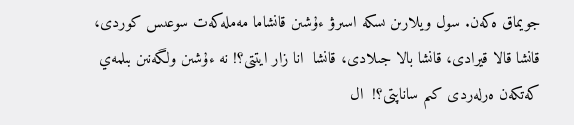جويماق ەكەن. سول ويلارىن ىسكە اسىرۋ ءۇشىن قانشاما مەملەكەت سوعىس كوردى، قانشا قالا قيرادى، قانشا بالا جىلادى، قانشا  انا زار ايتتى؟! نە ءۇشىن ولگەنىن بىلمەي كەتكەن ەرلەردى كىم ساناپتى؟!  ال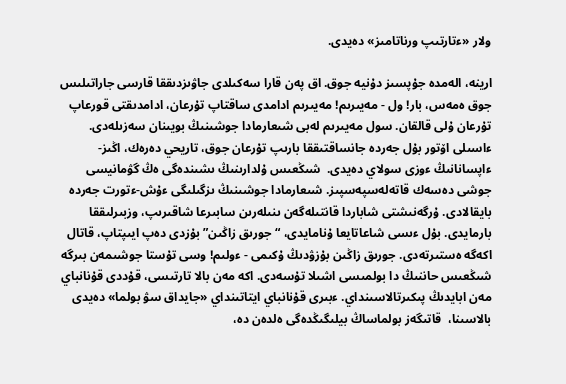ولار «ءتارتىپ ورناتامىز» دەيدى.

ارينە، الەمدە جۇپسىز دۇنيە جوق. اق پەن قارا سەكىلدى جاۋىزدىققا قارسى جاراتىلىس جوق ەمەس، بار! ول - مەيىرىم! مەيىرىم ادامدى ساقتاپ تۇرعان، ادامدىقتى قورعاپ تۇرعان ۇلى قالقان. سول مەيىرىم لەبى شىعارمادا جوشىنىڭ بويىنان سەزىلەدى. ءاسىلى اۆتور بۇل جەردە جانساقتىققا بارىپ تۇرعان جوق، تاريحي دەرەك، اڭىز-ءاپسانانىڭ ءوزى سولاي دەيدى.  شىڭعىس ۇلدارىنىڭ ىشىندەگى ەڭ گۋمانيسى جوشى دەسەك قاتەلەسپەسپىز. شىعارمادا جوشىنىڭ ىزگىلىگى ءۇش-ءتورت جەردە بايقالادى. ۇرگەنىشتى شاباردا قانتىلەگەن ىنىلەرىن سابىرعا شاقىرىپ، وزبىرلىققا بارمايدى. بۇل ءىسى شاعاتايعا ۇنامايدى، “جورىق زاڭىن” بۇزدى دەپ ايىپتاپ، قاتال اكەگە ەستىرتەدى. جورىق زاڭىن بۇزۋدىڭ ۇكىمى - ءولىم! وسى تۇستا جوشىمەن بىرگە شىڭعىس حاننىڭ دا بولمىسى اشىلا تۇسەدى. اكە مەن بالا تارتىسى، قۇددى قۇنانباي مەن ابايدىڭ پىكىرتالاسىنداي. ءبىرى قۇنانباي ايتاتىنداي «جايداق سۋ بولما» دەيدى بالاسىنا،  قاتىگەز بولماساڭ بيلىگىڭدەگى ەلدەن دە،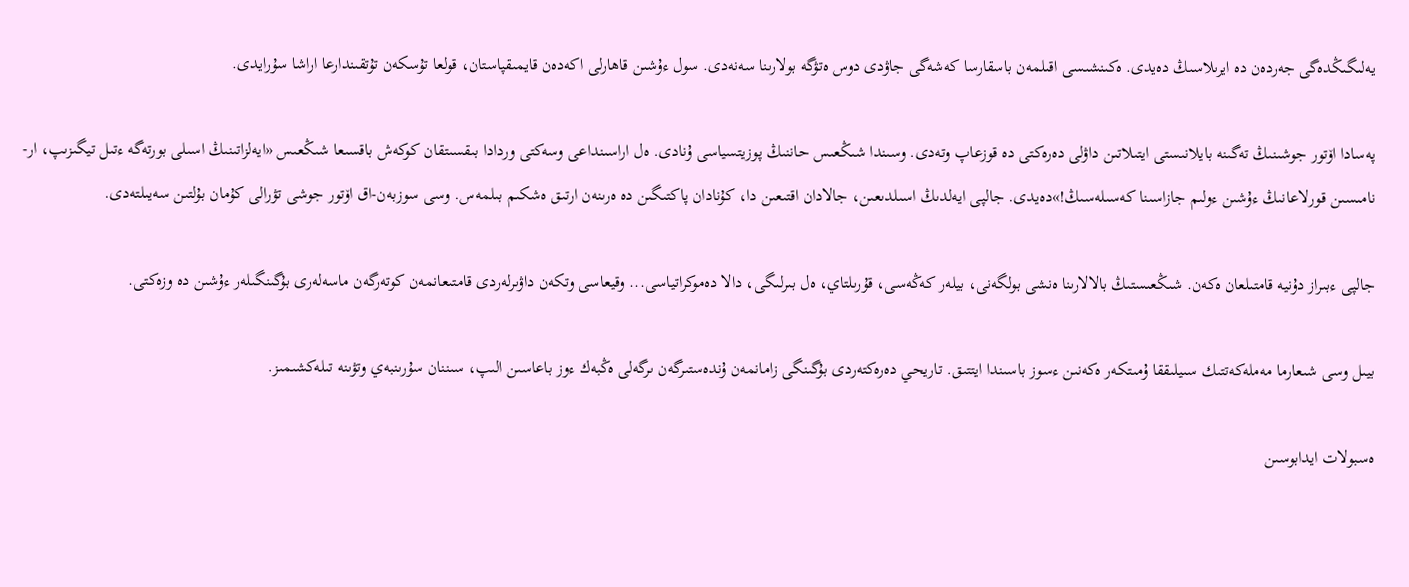يەلىگىڭدەگى جەردەن دە ايرىلاسىڭ دەيدى. ەكىنشىسى اقىلمەن باسقارسا كەشەگى جاۋدى دوس ەتۋگە بولارىنا سەنەدى. سول ءۇشىن قاھارلى اكەدەن قايمىقپاستان، قولعا تۇسكەن تۇتقىندارعا اراشا سۇرايدى.

پەسادا اۆتور جوشىنىڭ تەگىنە بايلانىستى ايتىلاتىن داۋلى دەرەكتى دە قوزعاپ وتەدى. وسىندا شىڭعىس حاننىڭ پوزيتسياسى ۇنادى. ەل اراسىنداعى وسەكتى وردادا بىقسىتقان كوكەش باقسىعا شىڭعىس «ايەلزاتىنىڭ اسىلى بورتەگە ءتىل تيگىزىپ، ار-نامىسىن قورلاعانىڭ ءۇشىن ءولىم جازاسىنا كەسىلەسىڭ!»دەيدى. جالپى ايەلدىڭ اسىلدىعىن، جالادان اقتىعىن دا، كۇنادان پاكتىگىن دە ەرىنەن ارتىق ەشكىم بىلمەس. وسى سوزبەن-اق اۆتور جوشى تۋرالى كۇمان بۇلتىن سەيىلتەدى.

جالپى ءبىراز دۇنيە قامتىلعان ەكەن. شىڭعىستىڭ بالالارىنا ەنشى بولگەنى، بيلەر كەڭەسى، قۇرىلتاي، ەل بىرلىگى، دالا دەموكراتياسى... وقيعاسى وتكەن داۋىرلەردى قامتىعانمەن كوتەرگەن ماسەلەرى بۇگىنگىلەر ءۇشىن دە وزەكتى.

بيىل وسى شىعارما مەملەكەتتىك سىيلىققا ۇمىتكەر ەكەنىن ءسوز باسىندا ايتتىق. تاريحي دەرەكتەردى بۇگىنگى زامانمەن ۇندەستىرگەن ىرگەلى ەڭبەك ءوز باعاسىن الىپ، سىننان سۇرىنبەي وتۋىنە تىلەكشىمىز.

ەسبولات ايدابوسىن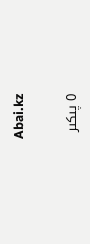Abai.kz

0 پىكىر